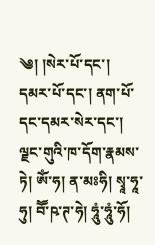༄། །སེར་པོ་དང་། དམར་པོ་དང་། ནག་པོ་དང་དམར་སེར་དང་། ལྗང་གུའི་ཁ་དོག་རྣམས་ཏེ། ཨོཾ་ཧ། ན་མཿཧི། སྭཱ་ཧཱ་ཧུ། བཽ་ཥ་ཊ་ཧེ། ཧཱུཾ་ཧཱུཾ་ཧོ།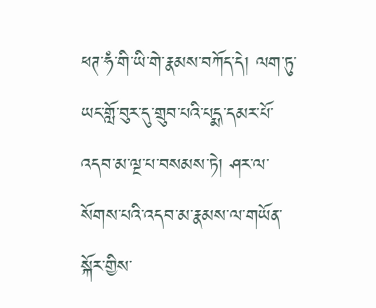ཕཊ་ཧཾ་གི་ཡི་གེ་རྣམས་བཀོད་དེ། ལག་ཏུ་ཡང་གློ་བུར་དུ་གྲུབ་པའི་པདྨ་དམར་པོ་འདབ་མ་ལྔ་པ་བསམས་ཏེ། ཤར་ལ་སོགས་པའི་འདབ་མ་རྣམས་ལ་གཡོན་སྐོར་གྱིས་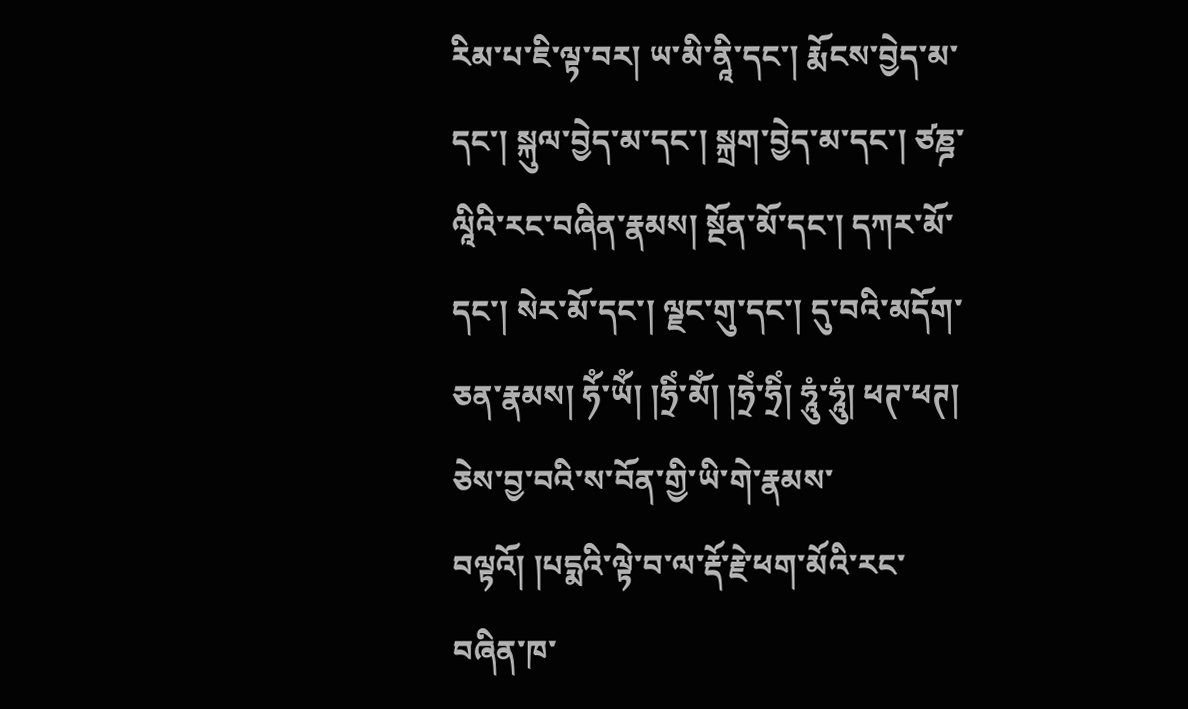རིམ་པ་ཇི་ལྟ་བར། ཡ་མི་ནཱི་དང་། རྨོངས་བྱེད་མ་དང་། སྐུལ་བྱེད་མ་དང་། སྐྲག་བྱེད་མ་དང་། ཙཎྜ་ལཱིའི་རང་བཞིན་རྣམས། སྔོན་མོ་དང་། དཀར་མོ་དང་། སེར་མོ་དང་། ལྗང་གུ་དང་། དུ་བའི་མདོག་ཅན་རྣམས། ཧོཾ་ཡོཾ། །ཧྲིཾ་མོཾ། །ཧྲེཾ་ཧྲིཾ། ཧཱུཾ་ཧཱུཾ། ཕཊ་ཕཊ། ཅེས་བྱ་བའི་ས་བོན་གྱི་ཡི་གེ་རྣམས་བལྟའོ། །པདྨའི་ལྟེ་བ་ལ་རྡོ་རྗེ་ཕག་མོའི་རང་བཞིན་ཁ་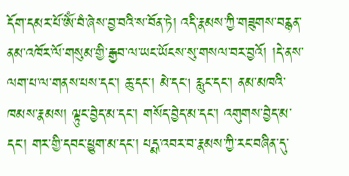དོག་དམར་པོ་ཨོཾ་བཾ་ཞེས་བྱ་བའི་ས་བོན་ཏེ། འདི་རྣམས་ཀྱི་གཟུགས་བརྙན་ནམ་འཁོར་ལོ་གསུམ་གྱི་རྒྱབ་ལ་ཡང་ཡོངས་སུ་གསལ་བར་བྱའོ། །དེ་ནས་ལག་པ་ལ་གནས་པས་དང་། ཆུ་དང་། མེ་དང། རླུང་དང་། ནམ་མཁའི་ཁམས་རྣམས། ལྟུང་བྱེད་མ་དང་། གསོད་བྱེད་མ་དང་། འགུགས་བྱེད་མ་དང་། གར་གྱི་དབང་ཕྱུག་མ་དང་། པདྨ་འབར་བ་རྣམས་ཀྱི་རང་བཞིན་དུ་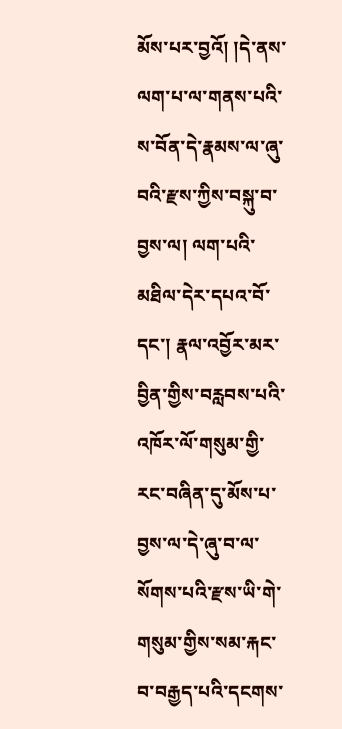མོས་པར་བྱའོ། །དེ་ནས་ལག་པ་ལ་གནས་པའི་ས་བོན་དེ་རྣམས་ལ་ཞུ་བའི་རྫས་ཀྱིས་བསྐུ་བ་བྱས་ལ། ལག་པའི་མཐིལ་དེར་དཔའ་བོ་དང་། རྣལ་འབྱོར་མར་བྱིན་གྱིས་བརླབས་པའི་འཁོར་ལོ་གསུམ་གྱི་རང་བཞིན་དུ་མོས་པ་བྱས་ལ་དེ་ཞུ་བ་ལ་སོགས་པའི་རྫས་ཡི་གེ་གསུམ་གྱིས་སམ་རྐང་བ་བརྒྱད་པའི་དངགས་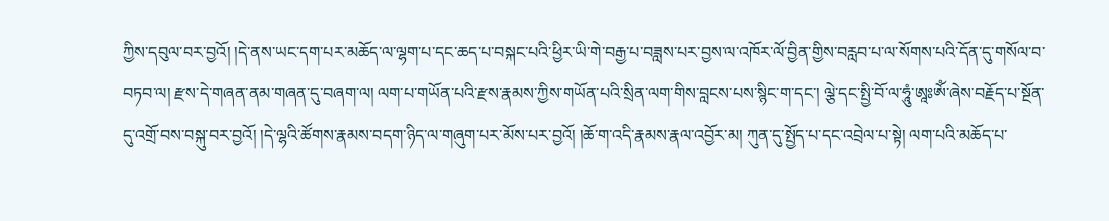ཀྱིས་དབུལ་བར་བྱའོ། །དེ་ནས་ཡང་དག་པར་མཆོད་ལ་ལྷག་པ་དང་ཆད་པ་བསྐང་པའི་ཕྱིར་ཡི་གེ་བརྒྱ་པ་བཟླས་པར་བྱས་ལ་འཁོར་ལོ་བྱིན་གྱིས་བརླབ་པ་ལ་སོགས་པའི་དོན་དུ་གསོལ་བ་བཏབ་ལ། རྫས་དེ་གཞན་ནམ་གཞན་དུ་བཞག་ལ། ལག་པ་གཡོན་པའི་རྫས་རྣམས་ཀྱིས་གཡོན་པའི་སྲིན་ལག་གིས་བླངས་པས་སྙིང་ག་དང་། ལྕེ་དང་སྤྱི་བོ་ལ་ཧཱུཾ་ཨཱཿཨོཾ་ཞེས་བརྗོད་པ་སྔོན་དུ་འགྲོ་བས་བསྐུ་བར་བྱའོ། །དེ་ལྷའི་ཚོགས་རྣམས་བདག་ཉིད་ལ་གཞུག་པར་མོས་པར་བྱའོ། །ཆོ་ག་འདི་རྣམས་རྣལ་འབྱོར་མ། ཀུན་དུ་སྤྱོད་པ་དང་འབྲེལ་པ་སྟེ། ལག་པའི་མཆོད་པ་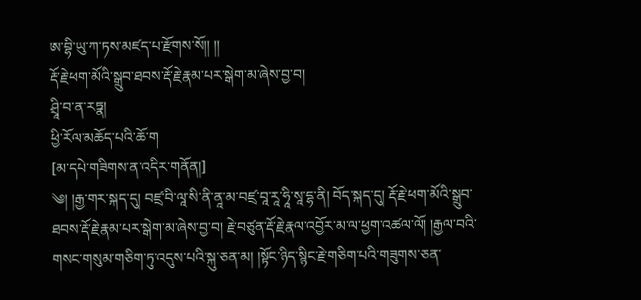ཨ་བྷི་ཡུ་ཀ་ཏས་མཛད་པ་རྫོགས་སོ།། །།
རྡོ་རྗེ་ཕག་མོའི་སྒྲུབ་ཐབས་རྡོ་རྗེ་རྣམ་པར་སྒེག་མ་ཞེས་བྱ་བ།
ཤྲཱི་བ་ན་རཏྣ།
ཕྱི་རོལ་མཆོད་པའི་ཆོ་ག
[མ་དཔེ་གཟིགས་ན་འདིར་གནོན།]
༄། །རྒྱ་གར་སྐད་དུ། བཛྲ་བི་ལཱ་སི་ནི་ནཱ་མ་བཛྲ་བཱ་རཱ་ཧཱི་སཱ་དྷ་ནི། བོད་སྐད་དུ། རྡོ་རྗེ་ཕག་མོའི་སྒྲུབ་ཐབས་རྡོ་རྗེ་རྣམ་པར་སྒེག་མ་ཞེས་བྱ་བ། རྗེ་བཙུན་རྡོ་རྗེ་རྣལ་འབྱོར་མ་ལ་ཕྱག་འཚལ་ལོ། །རྒྱལ་བའི་གསང་གསུམ་གཅིག་ཏུ་འདུས་པའི་སྐུ་ཅན་མ། །སྟོང་ཉིད་སྙིང་རྗེ་གཅིག་པའི་གཟུགས་ཅན་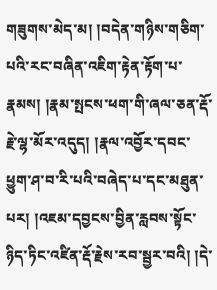གཟུགས་མེད་མ། །བདེན་གཉིས་གཅིག་པའི་རང་བཞིན་འཇིག་རྟེན་རྟོག་པ་རྣམས། །རྣམ་སྤངས་ཕག་གི་ཞལ་ཅན་རྡོ་རྗེ་ལྷ་མོར་འདུད། །རྣལ་འབྱོར་དབང་ཕྱུག་ཤ་བ་རི་པའི་བཞེད་པ་དང་མཐུན་པར། །འཇམ་དབྱངས་བྱིན་རླབས་སྟོང་ཉིད་ཏིང་འཛིན་རྡོ་རྗེས་རབ་སྦྱར་བའི། །དེ་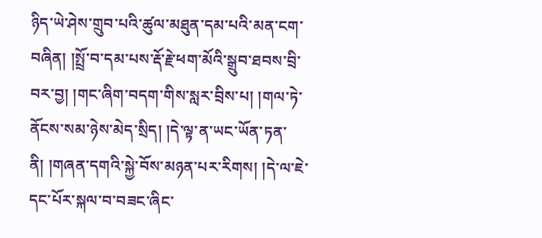ཉིད་ཡེ་ཤེས་གྲུབ་པའི་ཚུལ་མཐུན་དམ་པའི་མན་ངག་བཞིན། །སྤྲོ་བ་དམ་པས་རྡོ་རྗེ་ཕག་མོའི་སྒྲུབ་ཐབས་བྲི་བར་བྱ། །གང་ཞིག་བདག་གིས་སླར་བྲིས་པ། །གལ་ཏེ་ནོངས་སམ་ཉེས་མེད་སྲིད། །དེ་ལྟ་ན་ཡང་ཡོན་ཏན་ནི། །གཞན་དགའི་སྐྱེ་བོས་མཉན་པར་རིགས། །དེ་ལ་ཇེ་དང་པོར་སྐལ་བ་བཟང་ཞིང་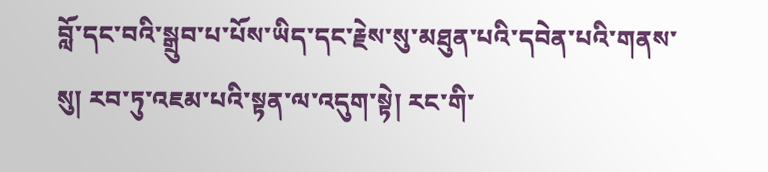བློ་དང་བའི་སྒྲུབ་པ་པོས་ཡིད་དང་རྗེས་སུ་མཐུན་པའི་དབེན་པའི་གནས་སུ། རབ་ཏུ་འཇམ་པའི་སྟན་ལ་འདུག་སྟེ། རང་གི་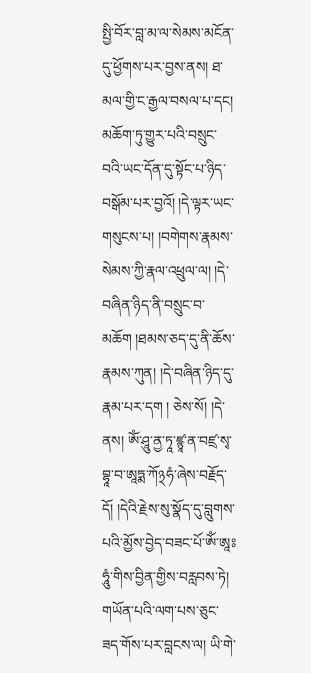སྤྱི་བོར་བླ་མ་ལ་སེམས་མངོན་དུ་ཕྱོགས་པར་བྱས་ནས། ཐ་མལ་གྱི་ང་རྒྱལ་བསལ་པ་དང། མཆོག་ཏུ་གྱུར་པའི་བསྲུང་བའི་ཡང་དོན་དུ་སྟོང་པ་ཉིད་བསྒོམ་པར་བྱའོ། །དེ་ལྟར་ཡང་གསུངས་པ། །བགེགས་རྣམས་སེམས་ཀྱི་རྣལ་འཕྲུལ་ལ། །དེ་བཞིན་ཉིད་ནི་བསྲུང་བ་མཆོག །ཐམས་ཅད་དུ་ནི་ཆོས་རྣམས་ཀུན། །དེ་བཞིན་ཉིད་དུ་རྣམ་པར་དག ། ཅེས་སོ། །དེ་ནས། ཨོཾ་ཤཱུ་ནྱ་ཏཱ་ཛྙཱ་ན་བཛྲ་སྭ་བྷཱ་བ་ཨཱཏྨ་ཀོ྅ཧཾ་ཞེས་བརྗོད་དོ། །དེའི་རྗེས་སུ་སྣོད་དུ་བླུགས་པའི་མྱོས་བྱེད་བཟང་པོ་ཨོཾ་ཨཱཿཧཱུཾ་གིས་བྱིན་གྱིས་བརླབས་ཏེ། གཡོན་པའི་ལག་པས་ཅུང་ཟད་གོས་པར་བླངས་ལ། ཡི་གེ་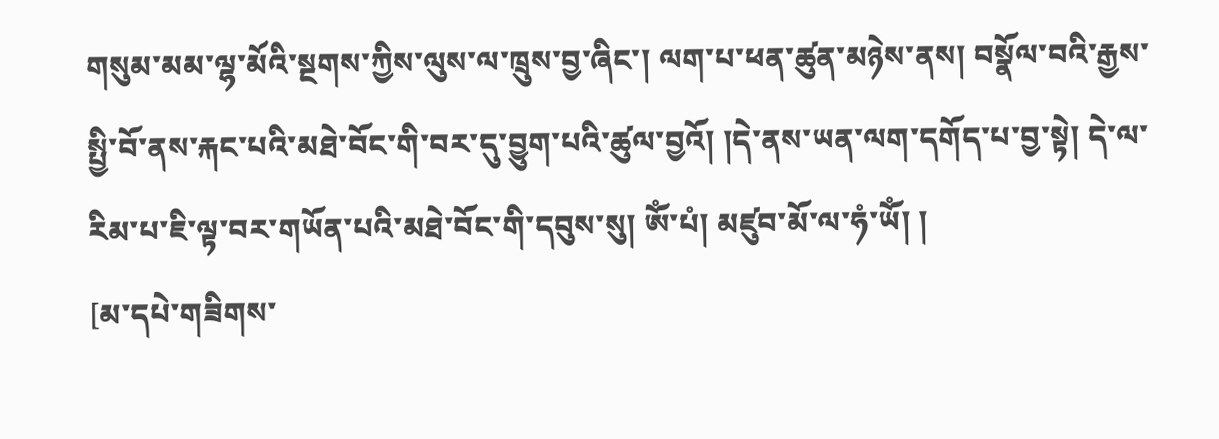གསུམ་མམ་ལྷ་མོའི་སྔགས་ཀྱིས་ལུས་ལ་ཁྲུས་བྱ་ཞིང་། ལག་པ་ཕན་ཚུན་མཉེས་ནས། བསྣོལ་བའི་རྒྱས་སྤྱི་བོ་ནས་རྐང་པའི་མཐེ་བོང་གི་བར་དུ་བྱུག་པའི་ཚུལ་བྱའོ། །དེ་ནས་ཡན་ལག་དགོད་པ་བྱ་སྟེ། དེ་ལ་རིམ་པ་ཇི་ལྟ་བར་གཡོན་པའི་མཐེ་བོང་གི་དབུས་སུ། ཨོཾ་པཾ། མཛུབ་མོ་ལ་ཧཾ་ཡོཾ། །
[མ་དཔེ་གཟིགས་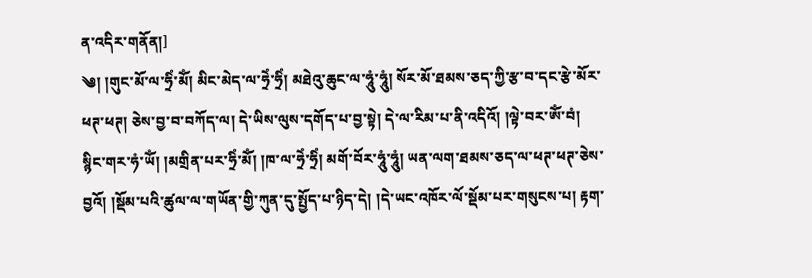ན་འདིར་གནོན།]
༄། །གུང་མོ་ལ་ཧྲིཾ་མོཾ། མིང་མེད་ལ་ཧྲེཾ་ཧྲིཾ། མཐེའུ་ཆུང་ལ་ཧཱུཾ་ཧཱུཾ། སོར་མོ་ཐམས་ཅད་ཀྱི་རྩ་བ་དང་རྩེ་མོར་ཕཊ་ཕཊ། ཅེས་བྱ་བ་བཀོད་ལ། དེ་ཡིས་ལུས་དགོད་པ་བྱ་སྟེ། དེ་ལ་རིམ་པ་ནི་འདིའོ། །ལྟེ་བར་ཨོཾ་བཾ། སྙིང་གར་ཧཾ་ཡོཾ། །མགྲིན་པར་ཧྲིཾ་མོཾ། །ཁ་ལ་ཧྲེཾ་ཧྲིཾ། མགོ་བོར་ཧཱུཾ་ཧཱུཾ། ཡན་ལག་ཐམས་ཅད་ལ་ཕཊ་ཕཊ་ཅེས་བྱའོ། །སྡོམ་པའི་ཚུལ་ལ་གཡོན་གྱི་ཀུན་དུ་སྤྱོད་པ་ཉིད་དེ། །དེ་ཡང་འཁོར་ལོ་སྡོམ་པར་གསུངས་པ། རྟག་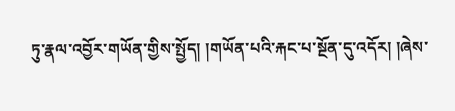ཏུ་རྣལ་འབྱོར་གཡོན་གྱིས་སྤྱོད། །གཡོན་པའི་རྐང་པ་སྔོན་དུ་འདོར། །ཞེས་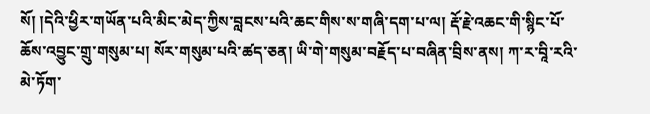སོ། །དེའི་ཕྱིར་གཡོན་པའི་མིང་མེད་ཀྱིས་བླངས་པའི་ཆང་གིས་ས་གཞི་དག་པ་ལ། རྡོ་རྗེ་འཆང་གི་སྙིང་པོ་ཆོས་འབྱུང་གྲུ་གསུམ་པ། སོར་གསུམ་པའི་ཚད་ཅན། ཡི་གེ་གསུམ་བརྗོད་པ་བཞིན་བྲིས་ནས། ཀ་ར་བཱི་རའི་མེ་ཏོག་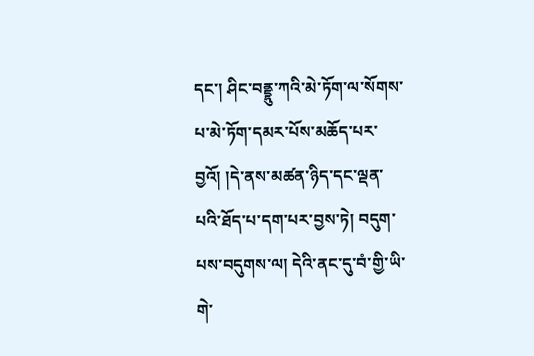དང་། ཤིང་བནྡྷུ་ཀའི་མེ་ཏོག་ལ་སོགས་པ་མེ་ཏོག་དམར་པོས་མཆོད་པར་བྱའོ། །དེ་ནས་མཚན་ཉིད་དང་ལྡན་པའི་ཐོད་པ་དག་པར་བྱས་ཏེ། བདུག་པས་བདུགས་ལ། དེའི་ནང་དུ་བཾ་གྱི་ཡི་གེ་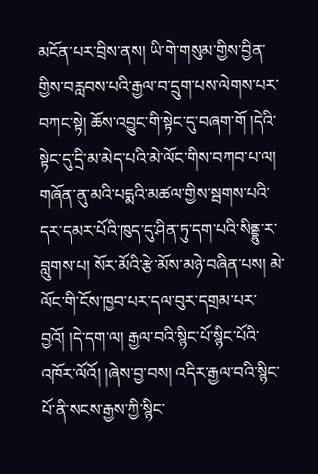མངོན་པར་བྲིས་ནས། ཡི་གེ་གསུམ་གྱིས་བྱིན་གྱིས་བརླབས་པའི་རྒྱལ་བ་དྲུག་པས་ལེགས་པར་བཀང་སྟེ། ཆོས་འབྱུང་གི་སྟེང་དུ་བཞག་གོ །དེའི་སྟེང་དུ་དྲི་མ་མེད་པའི་མེ་ལོང་གིས་བཀབ་པ་ལ། གཞོན་ནུ་མའི་པདྨའི་མཚལ་གྱིས་སྦགས་པའི་དར་དམར་པོའི་ཁུད་དུ་ཤིན་ཏུ་དག་པའི་སིནྡྷུ་ར་བླུགས་པ། སོར་མོའི་རྩེ་མོས་མཉེ་བཞིན་པས། མེ་ལོང་གི་ངོས་ཁྱབ་པར་དལ་བུར་དགྲམ་པར་བྱའོ། །དེ་དག་ལ། རྒྱལ་བའི་སྙིང་པོ་སྙིང་པོའི་འཁོར་ལོའོ། །ཞེས་བྱ་བས། འདིར་རྒྱལ་བའི་སྙིང་པོ་ནི་སངས་རྒྱས་ཀྱི་སྙིང་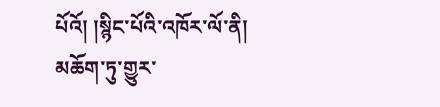པོའོ། །སྙིང་པོའི་འཁོར་ལོ་ནི། མཆོག་ཏུ་གྱུར་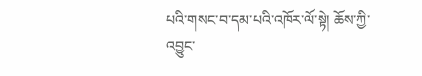པའི་གསང་བ་དམ་པའི་འཁོར་ལོ་སྟེ། ཆོས་ཀྱི་འབྱུང་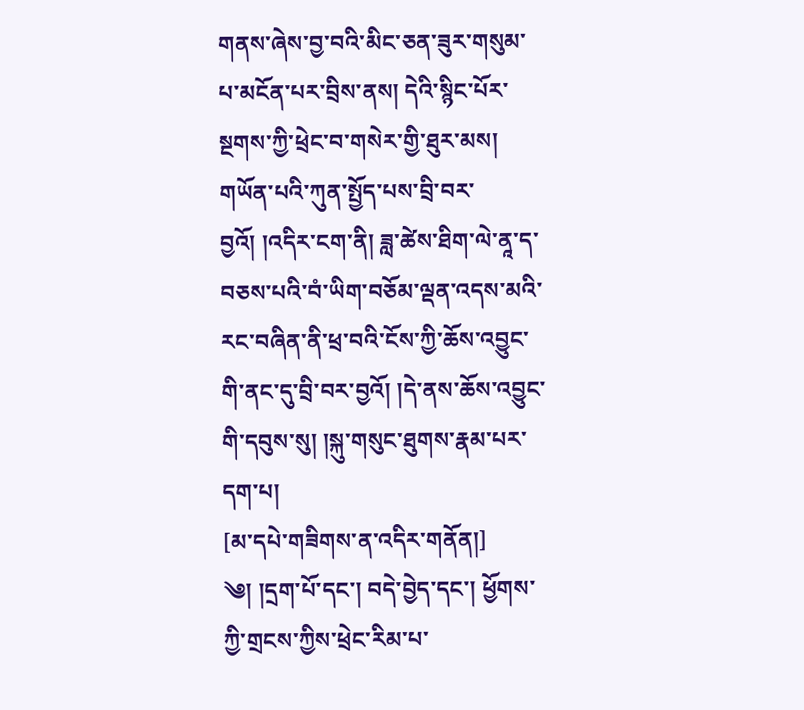གནས་ཞེས་བྱ་བའི་མིང་ཅན་ཟུར་གསུམ་པ་མངོན་པར་བྲིས་ནས། དེའི་སྙིང་པོར་སྔགས་ཀྱི་ཕྲེང་བ་གསེར་གྱི་ཐུར་མས། གཡོན་པའི་ཀུན་སྤྱོད་པས་བྲི་བར་བྱའོ། །འདིར་ངག་ནི། ཟླ་ཚེས་ཐིག་ལེ་ནཱ་ད་བཅས་པའི་བཾ་ཡིག་བཅོམ་ལྡན་འདས་མའི་རང་བཞིན་ནི་ཕྲ་བའི་ངོས་ཀྱི་ཆོས་འབྱུང་གི་ནང་དུ་བྲི་བར་བྱའོ། །དེ་ནས་ཆོས་འབྱུང་གི་དབུས་སུ། །སྐུ་གསུང་ཐུགས་རྣམ་པར་དག་པ།
[མ་དཔེ་གཟིགས་ན་འདིར་གནོན།]
༄། །དྲག་པོ་དང་། བདེ་བྱེད་དང་། ཕྱོགས་ཀྱི་གྲངས་ཀྱིས་ཕྲེང་རིམ་པ་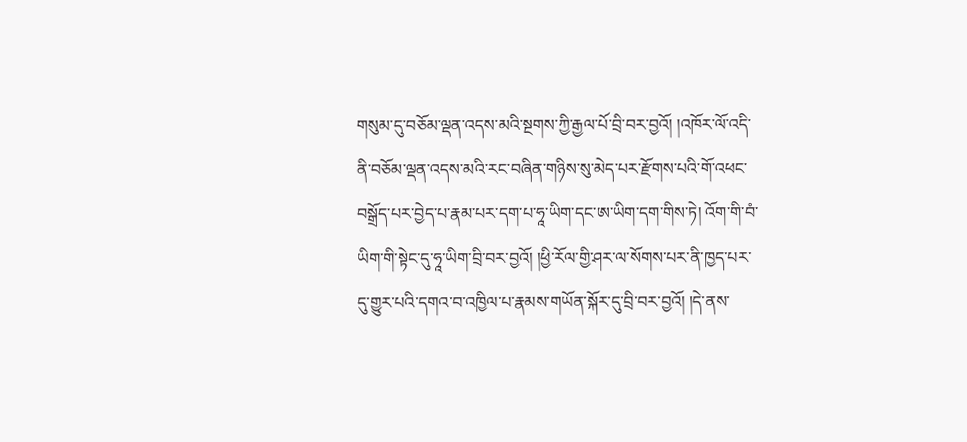གསུམ་དུ་བཅོམ་ལྡན་འདས་མའི་སྔགས་ཀྱི་རྒྱལ་པོ་བྲི་བར་བྱའོ། །འཁོར་ལོ་འདི་ནི་བཅོམ་ལྡན་འདས་མའི་རང་བཞིན་གཉིས་སུ་མེད་པར་རྫོགས་པའི་གོ་འཕང་བསྒྲོད་པར་བྱེད་པ་རྣམ་པར་དག་པ་ཧཱ་ཡིག་དང་ཨ་ཡིག་དག་གིས་ཏེ། འོག་གི་བཾ་ཡིག་གི་སྟེང་དུ་ཧཱ་ཡིག་བྲི་བར་བྱའོ། །ཕྱི་རོལ་གྱི་ཤར་ལ་སོགས་པར་ནི་ཁྱད་པར་དུ་གྱུར་པའི་དགའ་བ་འཁྱིལ་པ་རྣམས་གཡོན་སྐོར་དུ་བྲི་བར་བྱའོ། །དེ་ནས་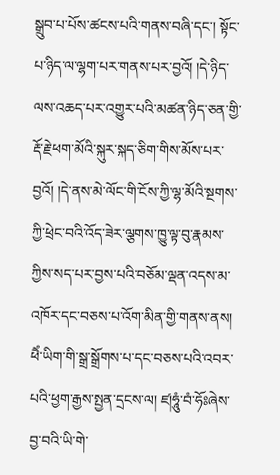སྒྲུབ་པ་པོས་ཚངས་པའི་གནས་བཞི་དང་། སྟོང་པ་ཉིད་ལ་ལྷག་པར་གནས་པར་བྱའོ། །དེ་ཉིད་ལས་འཆད་པར་འགྱུར་པའི་མཚན་ཉིད་ཅན་གྱི་རྡོ་རྗེ་ཕག་མོའི་སྐུར་སྐད་ཅིག་གིས་མོས་པར་བྱའོ། །དེ་ནས་མེ་ལོང་གི་ངོས་ཀྱི་ལྷ་མོའི་སྔགས་ཀྱི་ཕྲེང་བའི་འོད་ཟེར་ལྕགས་ཁྱུ་ལྟ་བུ་རྣམས་ཀྱིས་སད་པར་བྱས་པའི་བཅོམ་ལྡན་འདས་མ་འཁོར་དང་བཅས་པ་འོག་མིན་གྱི་གནས་ནས། ཕཻཾ་ཡིག་གི་སྒྲ་སྒྲོགས་པ་དང་བཅས་པའི་འབར་པའི་ཕྱག་རྒྱས་སྤྱན་དྲངས་ལ། ཛ།ཧཱུཾ་བཾ་ཧོཿཞེས་བྱ་བའི་ཡི་གེ་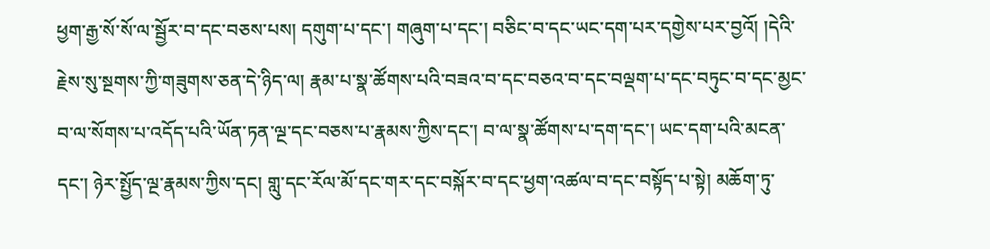ཕྱག་རྒྱ་སོ་སོ་ལ་སྦྱོར་བ་དང་བཅས་པས། དགུག་པ་དང་། གཞུག་པ་དང་། བཅིང་བ་དང་ཡང་དག་པར་དགྱེས་པར་བྱའོ། །དེའི་རྗེས་སུ་སྔགས་ཀྱི་གཟུགས་ཅན་དེ་ཉིད་ལ། རྣམ་པ་སྣ་ཚོགས་པའི་བཟའ་བ་དང་བཅའ་བ་དང་བལྡག་པ་དང་བཏུང་བ་དང་མྱང་བ་ལ་སོགས་པ་འདོད་པའི་ཡོན་ཏན་ལྔ་དང་བཅས་པ་རྣམས་ཀྱིས་དང་། བ་ལ་སྣ་ཚོགས་པ་དག་དང་། ཡང་དག་པའི་མངན་དང་། ཉེར་སྤྱོད་ལྔ་རྣམས་ཀྱིས་དང། གླུ་དང་རོལ་མོ་དང་གར་དང་བསྐོར་བ་དང་ཕྱག་འཚལ་བ་དང་བསྟོད་པ་སྟེ། མཆོག་ཏུ་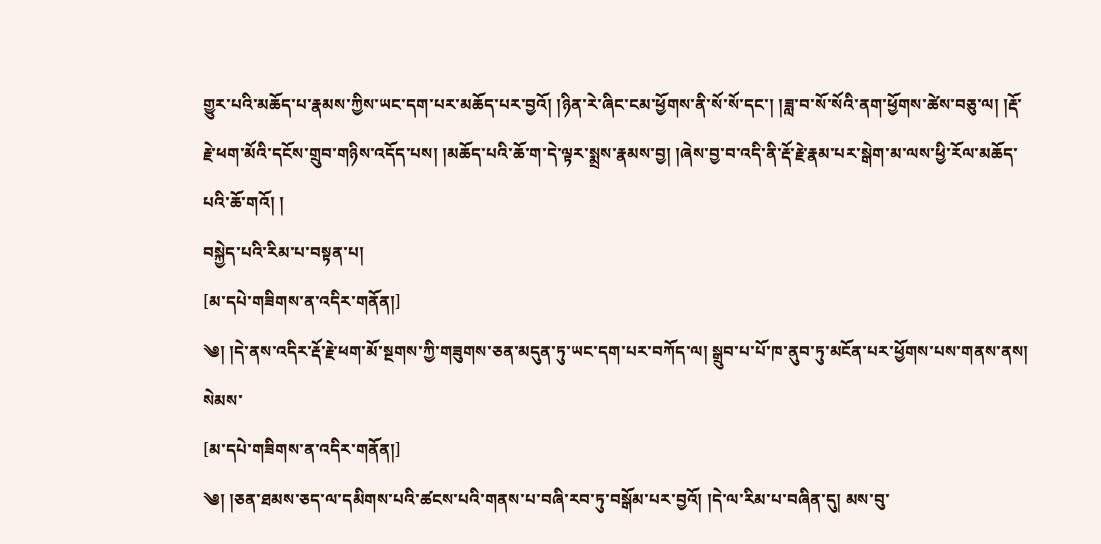གྱུར་པའི་མཆོད་པ་རྣམས་ཀྱིས་ཡང་དག་པར་མཆོད་པར་བྱའོ། །ཉིན་རེ་ཞིང་ངམ་ཕྱོགས་ནི་སོ་སོ་དང་། །ཟླ་བ་སོ་སོའི་ནག་ཕྱོགས་ཚེས་བཅུ་ལ། །རྡོ་རྗེ་ཕག་མོའི་དངོས་གྲུབ་གཉིས་འདོད་པས། །མཆོད་པའི་ཆོ་ག་དེ་ལྟར་སྨྲས་རྣམས་བྱ། །ཞེས་བྱ་བ་འདི་ནི་རྡོ་རྗེ་རྣམ་པར་སྒེག་མ་ལས་ཕྱི་རོལ་མཆོད་པའི་ཆོ་གའོ། །
བསྐྱེད་པའི་རིམ་པ་བསྟན་པ།
[མ་དཔེ་གཟིགས་ན་འདིར་གནོན།]
༄། །དེ་ནས་འདིར་རྡོ་རྗེ་ཕག་མོ་སྔགས་ཀྱི་གཟུགས་ཅན་མདུན་ཏུ་ཡང་དག་པར་བཀོད་ལ། སྒྲུབ་པ་པོ་ཁ་ནུབ་ཏུ་མངོན་པར་ཕྱོགས་པས་གནས་ནས། སེམས་
[མ་དཔེ་གཟིགས་ན་འདིར་གནོན།]
༄། །ཅན་ཐམས་ཅད་ལ་དམིགས་པའི་ཚངས་པའི་གནས་པ་བཞི་རབ་ཏུ་བསྒོམ་པར་བྱའོ། །དེ་ལ་རིམ་པ་བཞིན་དུ། མས་བུ་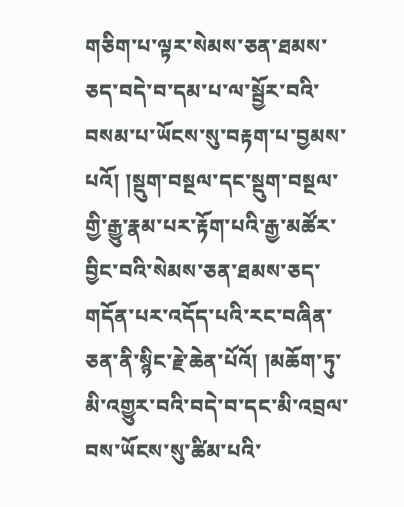གཅིག་པ་ལྟར་སེམས་ཅན་ཐམས་ཅད་བདེ་བ་དམ་པ་ལ་སྦྱོར་བའི་བསམ་པ་ཡོངས་སུ་བརྟག་པ་བྱམས་པའོ། །སྡུག་བསྔལ་དང་སྡུག་བསྔལ་གྱི་རྒྱུ་རྣམ་པར་རྟོག་པའི་རྒྱ་མཚོར་བྱིང་བའི་སེམས་ཅན་ཐམས་ཅད་གདོན་པར་འདོད་པའི་རང་བཞིན་ཅན་ནི་སྙིང་རྗེ་ཆེན་པོའོ། །མཆོག་ཏུ་མི་འགྱུར་བའི་བདེ་བ་དང་མི་འབྲལ་བས་ཡོངས་སུ་ཚིམ་པའི་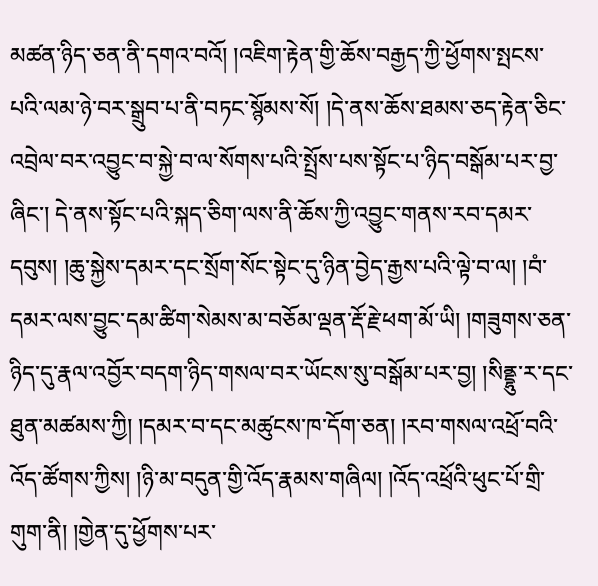མཚན་ཉིད་ཅན་ནི་དགའ་བའོ། །འཇིག་རྟེན་གྱི་ཆོས་བརྒྱད་ཀྱི་ཕྱོགས་སྤངས་པའི་ལམ་ཉེ་བར་སྒྲུབ་པ་ནི་བཏང་སྙོམས་སོ། །དེ་ནས་ཆོས་ཐམས་ཅད་རྟེན་ཅིང་འབྲེལ་བར་འབྱུང་བ་སྐྱེ་བ་ལ་སོགས་པའི་སྤྲོས་པས་སྟོང་པ་ཉིད་བསྒོམ་པར་བྱ་ཞིང་། དེ་ནས་སྟོང་པའི་སྐད་ཅིག་ལས་ནི་ཆོས་ཀྱི་འབྱུང་གནས་རབ་དམར་དབུས། །ཆུ་སྐྱེས་དམར་དང་སྲོག་སོང་སྟེང་དུ་ཉིན་བྱེད་རྒྱས་པའི་ལྟེ་བ་ལ། །བཾ་དམར་ལས་བྱུང་དམ་ཚིག་སེམས་མ་བཅོམ་ལྡན་རྡོ་རྗེ་ཕག་མོ་ཡི། །གཟུགས་ཅན་ཉིད་དུ་རྣལ་འབྱོར་བདག་ཉིད་གསལ་བར་ཡོངས་སུ་བསྒོམ་པར་བྱ། །སིནྡྷུ་ར་དང་ཐུན་མཚམས་ཀྱི། །དམར་བ་དང་མཚུངས་ཁ་དོག་ཅན། །རབ་གསལ་འཕྲོ་བའི་འོད་ཚོགས་ཀྱིས། །ཉི་མ་བདུན་གྱི་འོད་རྣམས་གཞིལ། །འོད་འཕྲོའི་ཕུང་པོ་གྲི་གུག་ནི། །གྱེན་དུ་ཕྱོགས་པར་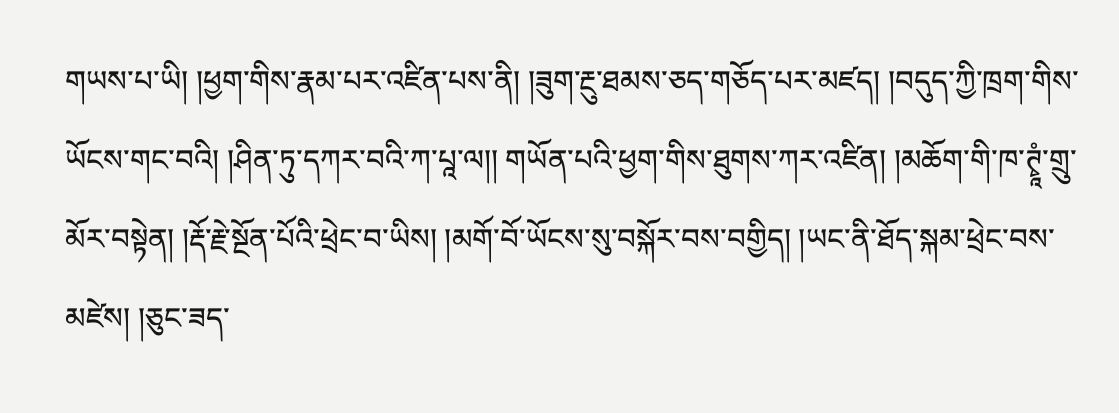གཡས་པ་ཡི། །ཕྱག་གིས་རྣམ་པར་འཛིན་པས་ནི། །ཟུག་རྔུ་ཐམས་ཅད་གཅོད་པར་མཛད། །བདུད་ཀྱི་ཁྲག་གིས་ཡོངས་གང་བའི། །ཤིན་ཏུ་དཀར་བའི་ཀ་པཱ་ལ།། གཡོན་པའི་ཕྱག་གིས་ཐུགས་ཀར་འཛིན། །མཆོག་གི་ཁ་ཊྭཱཾ་གྲུ་མོར་བསྟེན། །རྡོ་རྗེ་སྔོན་པོའི་ཕྲེང་བ་ཡིས། །མགོ་བོ་ཡོངས་སུ་བསྐོར་བས་བགྱིད། །ཡང་ནི་ཐོད་སྐམ་ཕྲེང་བས་མཛེས། །ཅུང་ཟད་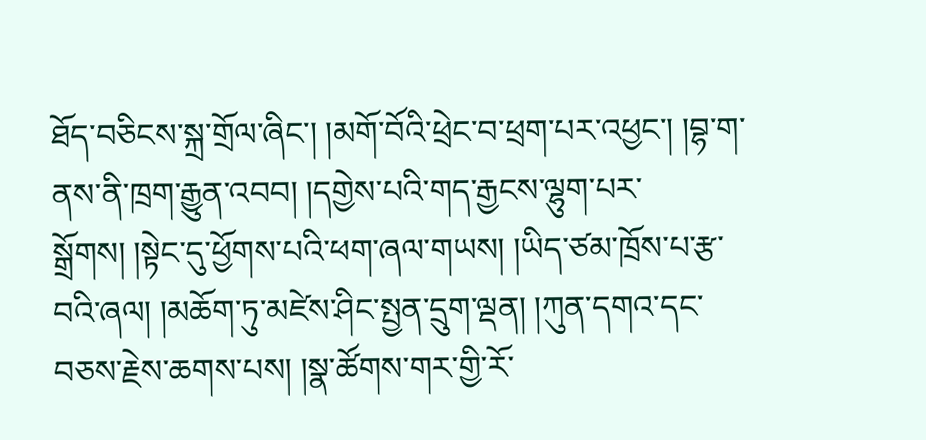ཐོད་བཅིངས་སྐྲ་གྲོལ་ཞིང་། །མགོ་བོའི་ཕྲེང་བ་ཕྲག་པར་འཕྱང་། །བྷ་ག་ནས་ནི་ཁྲག་རྒྱུན་འབབ། །དགྱེས་པའི་གད་རྒྱངས་ལྷུག་པར་སྒྲོགས། །སྟེང་དུ་ཕྱོགས་པའི་ཕག་ཞལ་གཡས། །ཡིད་ཙམ་ཁྲོས་པ་རྩ་བའི་ཞལ། །མཆོག་ཏུ་མཛེས་ཤིང་སྤྱན་དྲུག་ལྡན། །ཀུན་དགའ་དང་བཅས་རྗེས་ཆགས་པས། །སྣ་ཚོགས་གར་གྱི་རོ་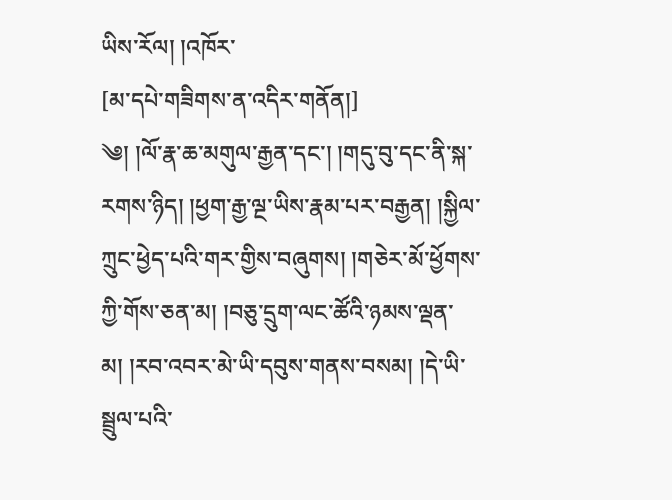ཡིས་རོལ། །འཁོར་
[མ་དཔེ་གཟིགས་ན་འདིར་གནོན།]
༄། །ལོ་རྣ་ཆ་མགུལ་རྒྱན་དང་། །གདུ་བུ་དང་ནི་སྐ་རགས་ཉིད། །ཕྱག་རྒྱ་ལྔ་ཡིས་རྣམ་པར་བརྒྱན། །སྐྱིལ་ཀྲུང་ཕྱེད་པའི་གར་གྱིས་བཞུགས། །གཅེར་མོ་ཕྱོགས་ཀྱི་གོས་ཅན་མ། །བཅུ་དྲུག་ལང་ཚོའི་ཉམས་ལྡན་མ། །རབ་འབར་མེ་ཡི་དབུས་གནས་བསམ། །དེ་ཡི་སྦྲུལ་པའི་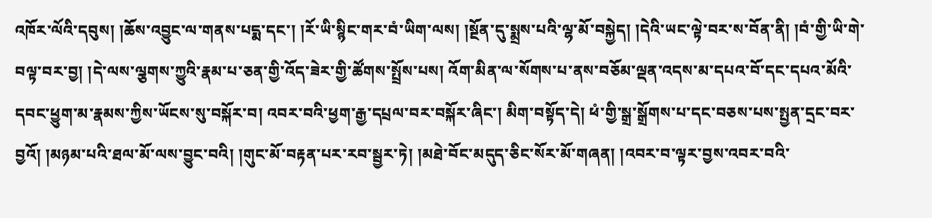འཁོར་ལོའི་དབུས། །ཆོས་འབྱུང་ལ་གནས་པདྨ་དང་། །རོ་ཡི་སྙིང་གར་བཾ་ཡིག་ལས། །སྔོན་དུ་སྨྲས་པའི་ལྷ་མོ་བསྐྱེད། །དེའི་ཡང་ལྟེ་བར་ས་བོན་ནི། །བཾ་གྱི་ཡི་གེ་བལྟ་བར་བྱ། །དེ་ལས་ལྕགས་ཀྱུའི་རྣམ་པ་ཅན་གྱི་འོད་ཟེར་གྱི་ཚོགས་སྤྲོས་པས། འོག་མིན་ལ་སོགས་པ་ནས་བཅོམ་ལྡན་འདས་མ་དཔའ་བོ་དང་དཔའ་མོའི་དབང་ཕྱུག་མ་རྣམས་ཀྱིས་ཡོངས་སུ་བསྐོར་བ། འབར་བའི་ཕྱག་རྒྱ་དཔྲལ་བར་བསྐོར་ཞིང་། མིག་བསྟོད་དེ། ཕཾ་གྱི་སྒྲ་སྒྲོགས་པ་དང་བཅས་པས་སྤྱན་དྲང་བར་བྱའོ། །མཉམ་པའི་ཐལ་མོ་ལས་བྱུང་བའི། །གུང་མོ་བརྟན་པར་རབ་སྦྱར་ཏེ། །མཐེ་བོང་མདུད་ཅིང་སོར་མོ་གཞན། །འབར་བ་ལྟར་བྱས་འབར་བའི་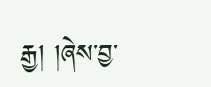རྒྱ། །ཞེས་བྱ་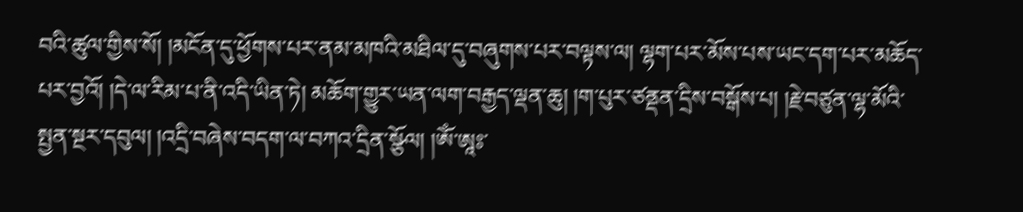བའི་ཚུལ་གྱིས་སོ། །མངོན་དུ་ཕྱོགས་པར་ནམ་མཁའི་མཐིལ་དུ་བཞུགས་པར་བལྟས་ལ། ལྷག་པར་མོས་པས་ཡང་དག་པར་མཆོད་པར་བྱའོ། །དེ་ལ་རིམ་པ་ནི་འདི་ཡིན་ཏེ། མཆོག་གྱུར་ཡན་ལག་བརྒྱད་ལྡན་ཆུ། །ག་པུར་ཙནྡན་དྲིས་བསྒོས་པ། །རྗེ་བཙུན་ལྷ་མོའི་སྤྱན་སྔར་དབུལ། །འདྲི་བཞེས་བདག་ལ་བཀའ་དྲིན་སྩོལ། །ཨོཾ་ཨཱཿ་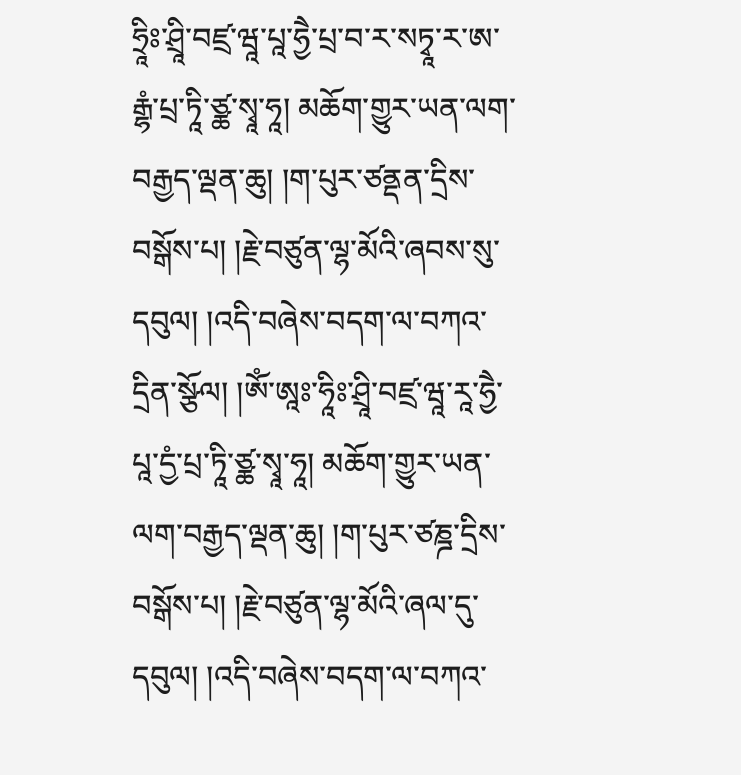ཧྲཱིཿ་ཤྲཱི་བཛྲ་ཝཱ་པཱ་ཧྱཻ་པྲ་བ་ར་སཏྭཱ་ར་ཨ་རྒྷཾ་པྲ་ཏཱི་ཙྪ་སྭཱ་ཧཱ། མཆོག་གྱུར་ཡན་ལག་བརྒྱད་ལྡན་ཆུ། །ག་པུར་ཙནྡན་དྲིས་བསྒོས་པ། །རྗེ་བཙུན་ལྷ་མོའི་ཞབས་སུ་དབུལ། །འདི་བཞེས་བདག་ལ་བཀའ་དྲིན་སྩོལ། །ཨོཾ་ཨཱཿ་ཧཱིཿ་ཤྲཱི་བཛྲ་ཝཱ་རཱ་ཧྱཻ་པཱ་དྱཾ་པྲ་ཏཱི་ཙྪ་སྭཱ་ཧཱ། མཆོག་གྱུར་ཡན་ལག་བརྒྱད་ལྡན་ཆུ། །ག་པུར་ཙཎྜ་དྲིས་བསྒོས་པ། །རྗེ་བཙུན་ལྷ་མོའི་ཞལ་དུ་དབུལ། །འདི་བཞེས་བདག་ལ་བཀའ་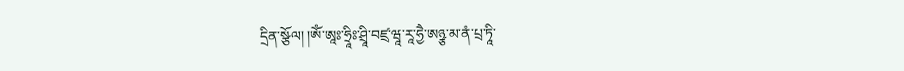དྲིན་སྩོལ། །ཨོཾ་ཨཱཿ་ཧྲཱིཿ་ཤྲཱི་བཛྲ་ཝཱ་རཱ་ཧྱཻ་ཨཉྩ་མ་ནཾ་པྲ་ཏཱི་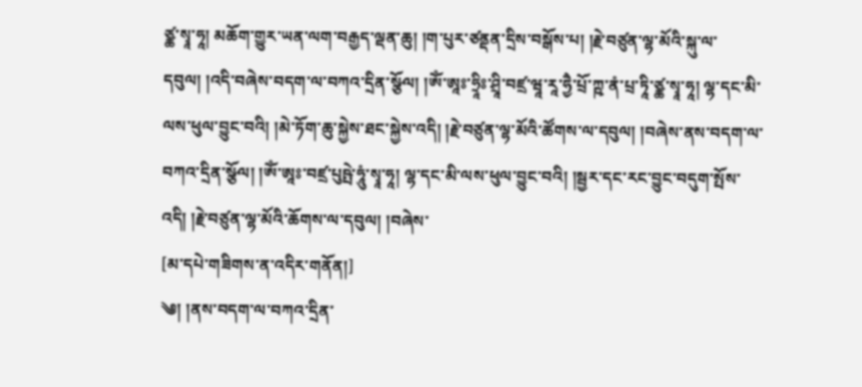ཙྪ་སྭཱ་ཧཱ། མཆོག་གྱུར་ཡན་ལག་བརྒྱད་ལྡན་ཆུ། །ག་པུར་ཙནྡན་དྲིས་བསྒོས་པ། །རྗེ་བཙུན་ལྷ་མོའི་སྐུ་ལ་དབུལ། །འདི་བཞེས་བདག་ལ་བཀའ་དྲིན་སྩོལ། །ཨོཾ་ཨཱཿ་ཧྲཱིཿ་ཤྲཱི་བཛྲ་ཝཱ་རཱ་ཧྱཻ་པྲོ་ཀྵ་ནཾ་པྲ་ཏཱི་ཙྪ་སྭཱ་ཧཱ། ལྷ་དང་མི་ལས་ཕུལ་བྱུང་བའི། །མེ་ཏོག་ཆུ་སྐྱེས་ཐང་སྐྱེས་འདི། །རྗེ་བཙུན་ལྷ་མོའི་ཚོགས་ལ་དབུལ། །བཞེས་ནས་བདག་ལ་བཀའ་དྲིན་སྩོལ། །ཨོཾ་ཨཱཿ་བཛྲ་པུཥྤེ་ཧཱུཾ་སྭཱ་ཧཱ། ལྷ་དང་མི་ལས་ཕུལ་བྱུང་བའི། །སྦྱར་དང་རང་བྱུང་བདུག་སྤོས་འདི། །རྗེ་བཙུན་ལྷ་མོའི་ཆོགས་ལ་དབུལ། །བཞེས་
[མ་དཔེ་གཟིགས་ན་འདིར་གནོན།]
༄། །ནས་བདག་ལ་བཀའ་དྲིན་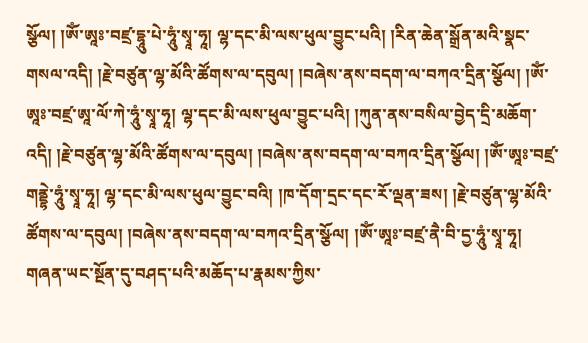སྩོལ། །ཨོཾ་ཨཱཿ་བཛྲ་དྷཱུ་པེ་ཧཱུཾ་སྭཱ་ཧཱ། ལྷ་དང་མི་ལས་ཕུལ་བྱུང་པའི། །རིན་ཆེན་སྒྲོན་མའི་སྣང་གསལ་འདི། །རྗེ་བཙུན་ལྷ་མོའི་ཚོགས་ལ་དབུལ། །བཞེས་ནས་བདག་ལ་བཀའ་དྲིན་སྩོལ། །ཨོཾ་ཨཱཿ་བཛྲ་ཨཱ་ལོ་ཀེ་ཧཱུཾ་སྭཱ་ཧཱ། ལྷ་དང་མི་ལས་ཕུལ་བྱུང་པའི། །ཀུན་ནས་བསིལ་བྱེད་དྲི་མཆོག་འདི། །རྗེ་བཙུན་ལྷ་མོའི་ཚོགས་ལ་དབུལ། །བཞེས་ནས་བདག་ལ་བཀའ་དྲིན་སྩོལ། །ཨོཾ་ཨཱཿ་བཛྲ་གནྡྷེ་ཧཱུཾ་སྭཱ་ཧཱ། ལྷ་དང་མི་ལས་ཕུལ་བྱུང་བའི། །ཁ་དོག་དྲང་དང་རོ་ལྡན་ཟས། །རྗེ་བཙུན་ལྷ་མོའི་ཚོགས་ལ་དབུལ། །བཞེས་ནས་བདག་ལ་བཀའ་དྲིན་སྩོལ། །ཨོཾ་ཨཱཿ་བཛྲ་ནཻ་བི་དྱ་ཧཱུཾ་སྭཱ་ཧཱ། གཞན་ཡང་སྔོན་དུ་བཤད་པའི་མཆོད་པ་རྣམས་ཀྱིས་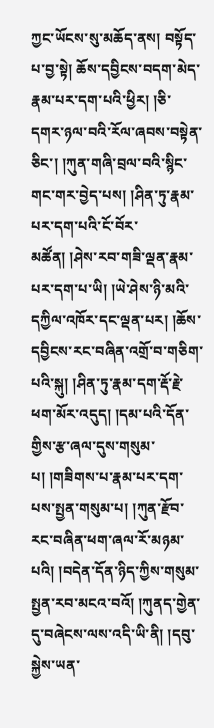ཀྱང་ཡོངས་སུ་མཆོད་ནས། བསྟོད་པ་བྱ་སྟེ། ཆོས་དབྱིངས་བདག་མེད་རྣམ་པར་དག་པའི་ཕྱིར། །ཅི་དགར་ཉལ་བའི་རོལ་ཞབས་བསྟེན་ཅིང་། །ཀུན་གཞི་བྲལ་བའི་སྙིང་གང་གར་བྱེད་པས། །ཤིན་ཏུ་རྣམ་པར་དག་པའི་ངོ་བོར་མཚོན། །ཤེས་རབ་གཟི་ལྡན་རྣམ་པར་དག་པ་ཡི། །ཡེ་ཤེས་ཉི་མའི་དཀྱིལ་འཁོར་དང་ལྡན་པར། །ཆོས་དབྱིངས་རང་བཞིན་འགྲོ་བ་གཅིག་པའི་སྐུ། །ཤིན་ཏུ་རྣམ་དག་རྡོ་རྗེ་ཕག་མོར་འདུད། །དམ་པའི་དོན་གྱིས་རྩ་ཞལ་དུས་གསུམ་པ། །གཟིགས་པ་རྣམ་པར་དག་པས་སྤྱན་གསུམ་པ། །ཀུན་རྫོབ་རང་བཞིན་ཕག་ཞལ་རོ་མཉམ་པའི། །བདེན་དོན་ཉིད་ཀྱིས་གསུམ་སྤྱན་རབ་མངའ་བའོ། །ཀུནད་གྱེན་དུ་བཞེངས་ལས་འདི་ཡི་ནི། །དབུ་སྐྱེས་ཡན་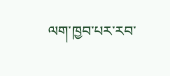ལག་ཁྱབ་པར་རབ་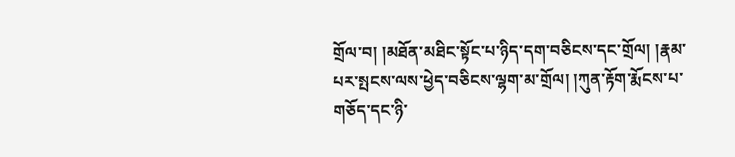གྲོལ་བ། །མཐོན་མཐིང་སྟོང་པ་ཉིད་དག་བཅིངས་དང་གྲོལ། །རྣམ་པར་སྤངས་ལས་ཕྱེད་བཅིངས་ལྷག་མ་གྲོལ། །ཀུན་རྟོག་རྨོངས་པ་གཅོད་དང་ཉི་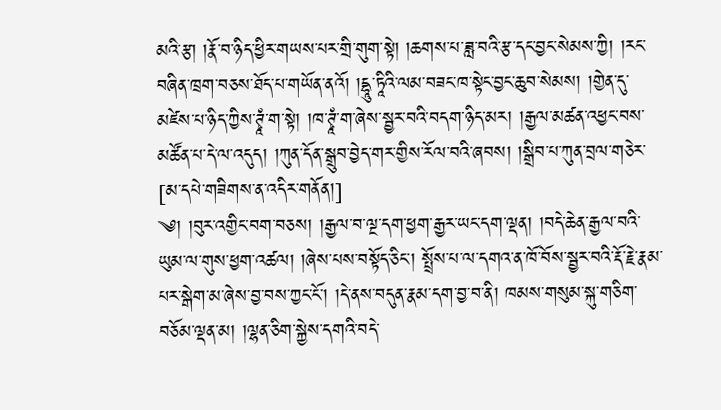མའི་རྩ། །རྣོ་བ་ཉིད་ཕྱིར་གཡས་པར་གྲི་གུག་སྟེ། །ཆགས་པ་ཟླ་བའི་རྩ་དང་བྱང་སེམས་ཀྱི། །རང་བཞིན་ཁྲག་བཅས་ཐོད་པ་གཡོན་ནའོ། །དྷཱུ་ཏཱིའི་ལམ་བཟང་ཁ་སྟེང་བྱང་ཆུབ་སེམས། །གྱེན་དུ་མཛེས་པ་ཉིད་ཀྱིས་ཊྭཱཾ་ག་སྟེ། །ཁ་ཊྭཱཾ་ག་ཞེས་སྦྱར་བའི་བདག་ཉིད་མར། །རྒྱལ་མཚན་འཕྱང་བས་མཚོན་པ་དེ་ལ་འདུད། །ཀུན་དོན་སྒྲུབ་བྱེད་གར་གྱིས་རོལ་བའི་ཞབས། །སྒྲིབ་པ་ཀུན་བྲལ་གཅེར་
[མ་དཔེ་གཟིགས་ན་འདིར་གནོན།]
༄། །བུར་འགྱིང་བག་བཅས། །རྒྱལ་བ་ལྔ་དག་ཕྱག་རྒྱར་ཡང་དག་ལྡན། །བདེ་ཆེན་རྒྱལ་བའི་ཡུམ་ལ་གུས་ཕྱག་འཚལ། །ཞེས་པས་བསྟོད་ཅིང་། སྤྲོས་པ་ལ་དགའ་ན་ཁོ་བོས་སྦྱར་བའི་རྡོ་རྗེ་རྣམ་པར་སྒེག་མ་ཞེས་བྱ་བས་ཀྱང་ངོ་། །དེ་ནས་བདུན་རྣམ་དག་བྱ་བ་ནི། ཁམས་གསུམ་སྐུ་གཅིག་བཅོམ་ལྡན་མ། །ལྷན་ཅིག་སྐྱེས་དགའི་བདེ་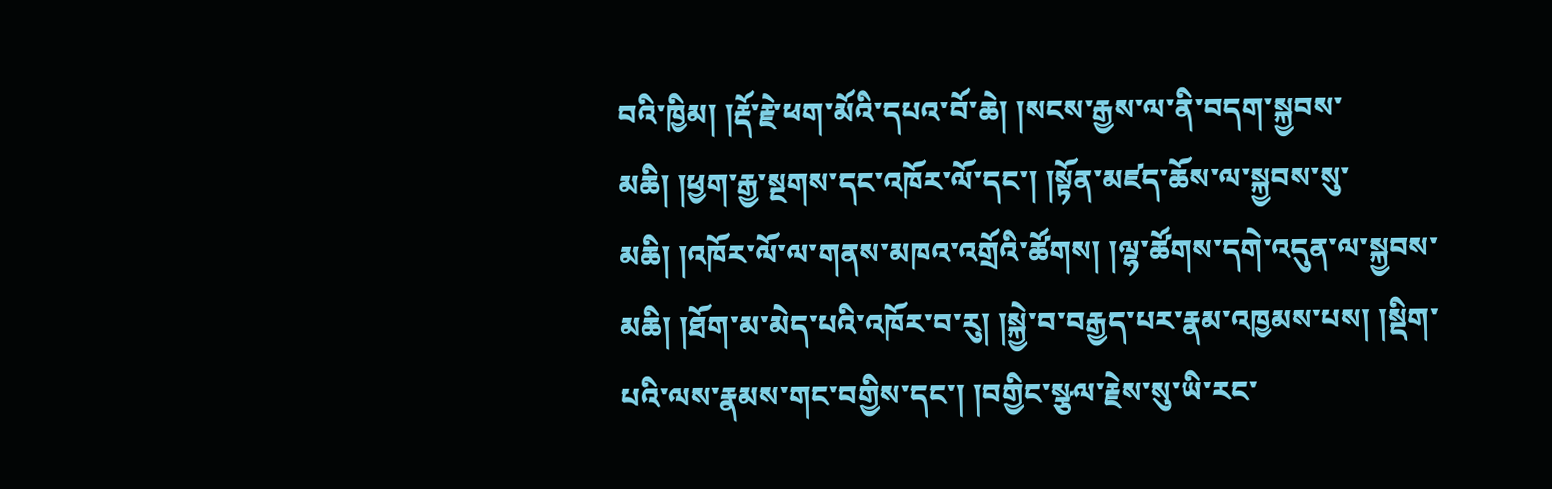བའི་ཁྱིམ། །རྡོ་རྗེ་ཕག་མོའི་དཔའ་བོ་ཆེ། །སངས་རྒྱས་ལ་ནི་བདག་སྐྱབས་མཆི། །ཕྱག་རྒྱ་སྔགས་དང་འཁོར་ལོ་དང་། །སྟོན་མཛད་ཆོས་ལ་སྐྱབས་སུ་མཆི། །འཁོར་ལོ་ལ་གནས་མཁའ་འགྲོའི་ཚོགས། །ལྷ་ཚོགས་དགེ་འདུན་ལ་སྐྱབས་མཆི། །ཐོག་མ་མེད་པའི་འཁོར་བ་རུ། །སྐྱེ་བ་བརྒྱད་པར་རྣམ་འཁྱམས་པས། །སྡིག་པའི་ལས་རྣམས་གང་བགྱིས་དང་། །བགྱིང་སྩལ་རྗེས་སུ་ཡི་རང་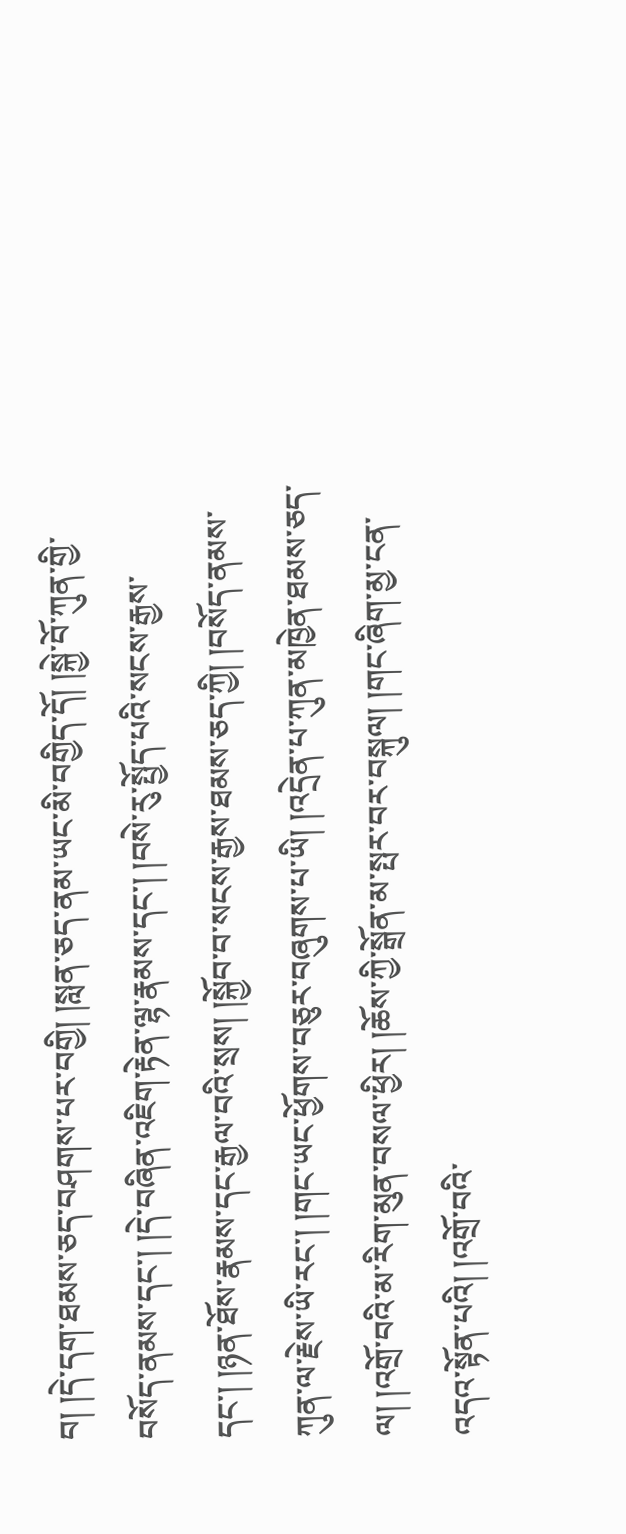བ། །དེ་དག་ཐམས་ཅད་བཤགས་པར་བགྱི། །སླན་ཅད་ནམ་ཡང་མི་བགྱིད་དོ། །སྐྱེ་བོ་ཀུན་གྱི་བསོད་ནམས་དང་། །དེ་བཞིན་འཇིག་རྟེན་ལྷ་རྣམས་དང་། །བསེ་རུ་སྤྱོད་པའི་སངས་རྒྱས་དང་། །ཉན་ཐོས་རྣམས་དང་རྒྱལ་བའི་སྲས། །སྐྱོབ་བ་སངས་རྒྱས་ཐམས་ཅད་ཀྱི། །བསོད་ནམས་ཀུན་ལ་རྗེས་ཡི་རང་། །གང་ཡང་ཕྱོགས་བཅུར་བཞུགས་པ་ཡི། །འདྲེན་པ་ཀུན་མཁྱེན་ཐམས་ཅད་ལ། །འགྲོ་བའི་མ་རིག་མུན་བསལ་ཕྱིར། །ཆོས་ཀྱི་སྒྲོན་མ་སྤར་བར་བསྐུལ། །གང་ཞིག་མྱ་ངན་འདའ་སྟོན་པའི། །འགྲོ་བའི་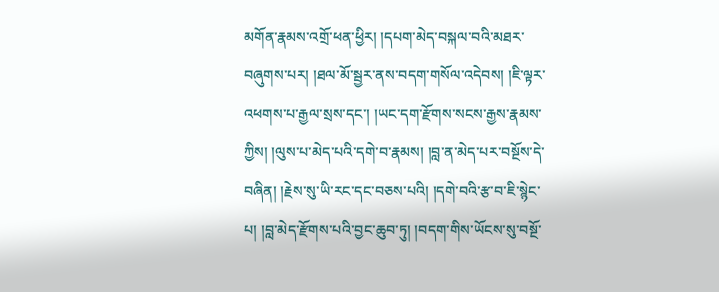མགོན་རྣམས་འགྲོ་ཕན་ཕྱིར། །དཔག་མེད་བསྐལ་བའི་མཐར་བཞུགས་པར། །ཐལ་མོ་སྦྱར་ནས་བདག་གསོལ་འདེབས། །ཇི་ལྟར་འཕགས་པ་རྒྱལ་སྲས་དང་། །ཡང་དག་རྫོགས་སངས་རྒྱས་རྣམས་ཀྱིས། །ལུས་པ་མེད་པའི་དགེ་བ་རྣམས། །བླ་ན་མེད་པར་བསྔོས་དེ་བཞིན། །རྗེས་སུ་ཡི་རང་དང་བཅས་པའི། །དགེ་བའི་རྩ་བ་ཇི་སྙེང་པ། །བླ་མེད་རྫོགས་པའི་བྱང་ཆུབ་ཏུ། །བདག་གིས་ཡོངས་སུ་བསྔོ་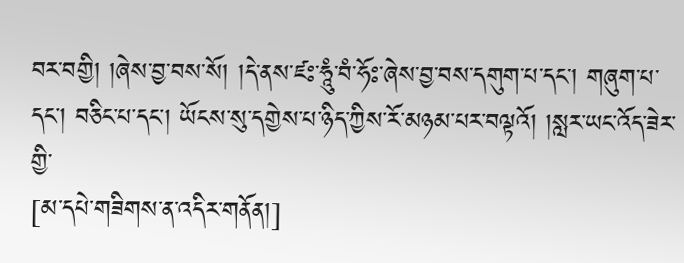བར་བགྱི། །ཞེས་བྱ་བས་སོ། །དེ་ནས་ཛཿ་ཧཱུཾ་བཾ་ཧོཿ་ཞེས་བྱ་བས་དགུག་པ་དང་། གཞུག་པ་དང་། བཅིང་པ་དང་། ཡོངས་སུ་དགྱེས་པ་ཉིད་ཀྱིས་རོ་མཉམ་པར་བལྟའོ། །སླར་ཡང་འོད་ཟེར་གྱི་
[མ་དཔེ་གཟིགས་ན་འདིར་གནོན།]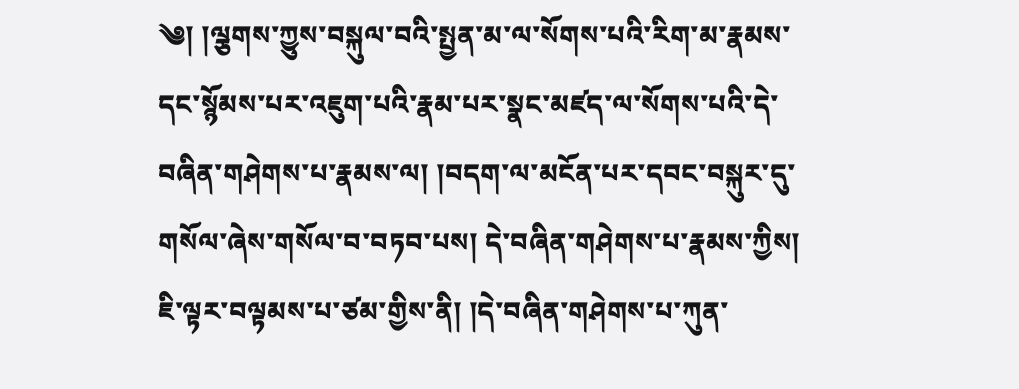༄། །ལྕགས་ཀྱུས་བསྐུལ་བའི་སྤྱན་མ་ལ་སོགས་པའི་རིག་མ་རྣམས་དང་སྙོམས་པར་འཇུག་པའི་རྣམ་པར་སྣང་མཛད་ལ་སོགས་པའི་དེ་བཞིན་གཤེགས་པ་རྣམས་ལ། །བདག་ལ་མངོན་པར་དབང་བསྐུར་དུ་གསོལ་ཞེས་གསོལ་བ་བཏབ་པས། དེ་བཞིན་གཤེགས་པ་རྣམས་ཀྱིས། ཇི་ལྟར་བལྟམས་པ་ཙམ་གྱིས་ནི། །དེ་བཞིན་གཤེགས་པ་ཀུན་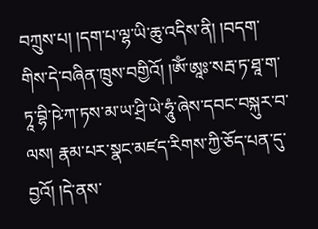བཀྲུས་པ། །དག་པ་ལྷ་ཡི་ཆུ་འདིས་ནི། །བདག་གིས་དེ་བཞིན་ཁྲུས་བགྱིའོ། །ཨོཾ་ཨཱཿ་སརྦ་ཏ་ཐཱ་ག་ཏཱ་བྷི་ཥེ་ཀ་ཏས་མ་ཡ་ཤྲི་ཡེ་ཧཱུཾ་ཞེས་དབང་བསྐུར་བ་ལས། རྣམ་པར་སྣང་མཛད་རིགས་ཀྱི་ཅོད་པན་དུ་བྱའོ། །དེ་ནས་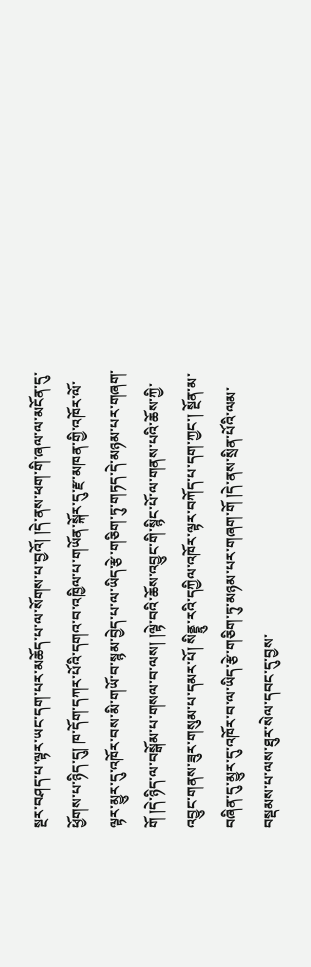སྔར་བཤད་པ་ལྟར་ཡང་དག་པར་མཆོད་པ་ལ་སོགས་པ་བྱའོ། །དེ་ནས་ཕག་གི་ཞལ་ལ་མངོན་དུ་ཕྱོགས་པ་ཉིད་དུ། ཁ་དོག་དཀར་པོའི་དགའ་བ་འཁྱིལ་པ་གཡོན་སྐོར་དུ་རྫ་མཁན་གྱི་འཁོར་ལོ་ལྟར་མྱུར་དུ་འཁོར་བས་མི་གཡོ་བ་སྙམ་བྱེད་པ་ལ་ཡིད་རྩེ་གཅིག་ཏུ་གཏད་དེ་མཉམ་པར་གཞག་གོ །དེ་ཉིད་ལ་བསྒོམ་པ་གསལ་བ་ལས། །ལྟེ་བའི་ཆོས་འབྱུང་གི་སྙིང་པོ་ལ་གནས་པའི་ཆོས་ཀྱི་འབྱུང་གནས་ཟུར་གསུམ་པ་དམར་པོ། སིནྡྷུ་རའི་དཀྱིལ་འཁོར་ལྟར་བཀོད་པ་དག་ཀྱང་། སྔོན་མ་བཞིན་དུ་མྱུར་དུ་འཁོར་བ་ལ་ཡིད་རྩེ་གཅིག་ཏུ་མཉམ་པར་གཞག་གོ །དེ་ནས་སྲིན་པོའི་ལམ་བསྡམས་པ་ལས་ཐུར་སེལ་དབང་དུ་བྱས་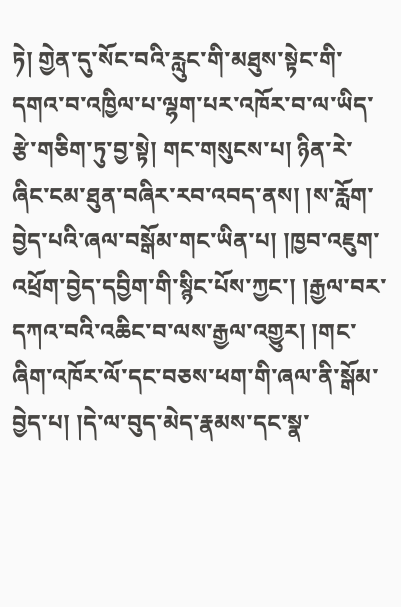ཏེ། གྱེན་དུ་སོང་བའི་རླུང་གི་མཐུས་སྟེང་གི་དགའ་བ་འཁྱིལ་པ་ལྷག་པར་འཁོར་བ་ལ་ཡིད་རྩེ་གཅིག་ཏུ་བྱ་སྟེ། གང་གསུངས་པ། ཉིན་རེ་ཞིང་ངམ་ཐུན་བཞིར་རབ་འབད་ནས། །ས་རློག་བྱེད་པའི་ཞལ་བསྒོམ་གང་ཡིན་པ། །ཁྱབ་འཇུག་འཕྲོག་བྱེད་དབྱིག་གི་སྙིང་པོས་ཀྱང་། །རྒྱལ་བར་དཀའ་བའི་འཆིང་བ་ལས་རྒྱལ་འགྱུར། །གང་ཞིག་འཁོར་ལོ་དང་བཅས་ཕག་གི་ཞལ་ནི་སྒོམ་བྱེད་པ། །དེ་ལ་བུད་མེད་རྣམས་དང་སྣ་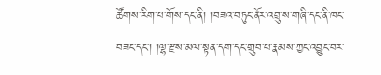ཚོགས་རིག་པ་གོས་དང་ནི། །བཟའ་བཏུང་ནོར་འབྲུ་ས་གཞི་དང་ནི་ཁང་བཟང་དང་། །ལྷ་རྫས་མལ་སྟན་དག་དང་གྲུབ་པ་རྣམས་ཀྱང་འབྱུང་བར་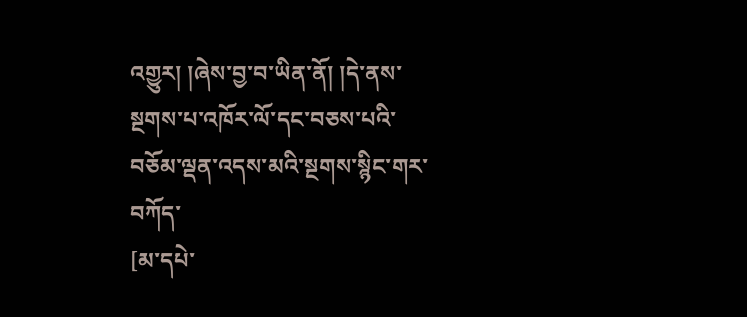འགྱུར། །ཞེས་བྱ་བ་ཡིན་ནོ། །དེ་ནས་སྔགས་པ་འཁོར་ལོ་དང་བཅས་པའི་བཅོམ་ལྡན་འདས་མའི་སྔགས་སྙིང་གར་བཀོད་
[མ་དཔེ་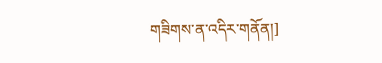གཟིགས་ན་འདིར་གནོན།]